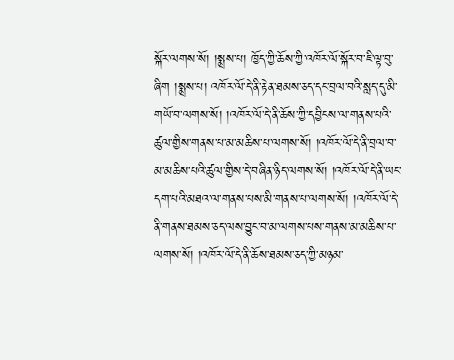སྐོར་ལགས་སོ། །སྨྲས་པ། ཁྱོད་ཀྱི་ཆོས་ཀྱི་འཁོར་ལོ་སྐོར་བ་ཇི་ལྟ་བུ་ཞིག །སྨྲས་པ། འཁོར་ལོ་དེ་ནི་རྟེན་ཐམས་ཅད་དང་བྲལ་བའི་སླད་དུ་མི་གཡོ་བ་ལགས་སོ། །འཁོར་ལོ་དེ་ནི་ཆོས་ཀྱི་དབྱིངས་ལ་གནས་པའི་ཚུལ་གྱིས་གནས་པ་མ་མཆིས་པ་ལགས་སོ། །འཁོར་ལོ་དེ་ནི་བྲལ་བ་མ་མཆིས་པའི་ཚུལ་གྱིས་དེ་བཞིན་ཉིད་ལགས་སོ། །འཁོར་ལོ་དེ་ནི་ཡང་དག་པའི་མཐའ་ལ་གནས་པས་མི་གནས་པ་ལགས་སོ། །འཁོར་ལོ་དེ་ནི་གནས་ཐམས་ཅད་ལས་བྱུང་བ་མ་ལགས་པས་གནས་མ་མཆིས་པ་ལགས་སོ། །འཁོར་ལོ་དེ་ནི་ཆོས་ཐམས་ཅད་ཀྱི་མཉམ་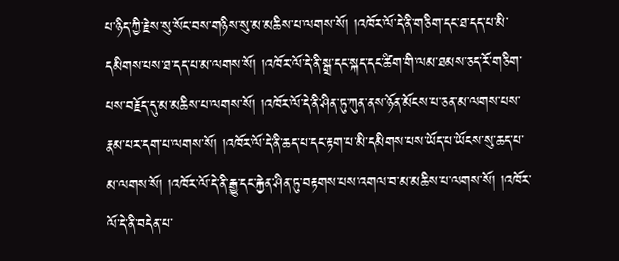པ་ཉིད་ཀྱི་རྗེས་སུ་སོང་བས་གཉིས་སུ་མ་མཆིས་པ་ལགས་སོ། །འཁོར་ལོ་དེ་ནི་གཅིག་དང་ཐ་དད་པ་མི་དམིགས་པས་ཐ་དད་པ་མ་ལགས་སོ། །འཁོར་ལོ་དེ་ནི་སྒྲ་དང་སྐད་དང་ཚིག་གི་ལམ་ཐམས་ཅད་རོ་གཅིག་པས་བརྗོད་དུ་མ་མཆིས་པ་ལགས་སོ། །འཁོར་ལོ་དེ་ནི་ཤིན་ཏུ་ཀུན་ནས་ཉོན་མོངས་པ་ཅན་མ་ལགས་པས་རྣམ་པར་དག་པ་ལགས་སོ། །འཁོར་ལོ་དེ་ནི་ཆད་པ་དང་རྟག་པ་མི་དམིགས་པས་ཡོད་པ་ཡོངས་སུ་ཆད་པ་མ་ལགས་སོ། །འཁོར་ལོ་དེ་ནི་རྒྱུ་དང་རྐྱེན་ཤིན་ཏུ་བརྟགས་པས་འགལ་བ་མ་མཆིས་པ་ལགས་སོ། །འཁོར་ལོ་དེ་ནི་བདེན་པ་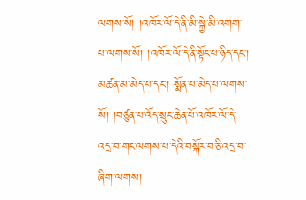ལགས་སོ། །འཁོར་ལོ་དེ་ནི་མི་སྐྱེ་མི་འགག་པ་ལགས་སོ། །འཁོར་ལོ་དེ་ནི་སྟོང་པ་ཉིད་དང་། མཚན་མ་མེད་པ་དང་། སྨོན་པ་མེད་པ་ལགས་སོ། །བཙུན་པ་འོད་སྲུང་ཆེན་པོ་འཁོར་ལོ་དེ་འདྲ་བ་གང་ལགས་པ་དེའི་བསྐོར་བ་ཅི་འདྲ་བ་ཞིག་ལགས།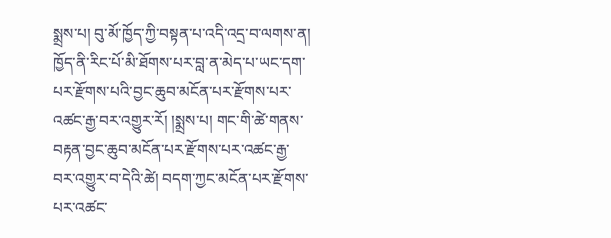སྨྲས་པ། བུ་མོ་ཁྱོད་ཀྱི་བསྟན་པ་འདི་འདྲ་བ་ལགས་ན། ཁྱོད་ནི་རིང་པོ་མི་ཐོགས་པར་བླ་ན་མེད་པ་ཡང་དག་པར་རྫོགས་པའི་བྱང་ཆུབ་མངོན་པར་རྫོགས་པར་འཚང་རྒྱ་བར་འགྱུར་རོ། །སྨྲས་པ། གང་གི་ཚེ་གནས་བརྟན་བྱང་ཆུབ་མངོན་པར་རྫོགས་པར་འཚང་རྒྱ་བར་འགྱུར་བ་དེའི་ཚེ། བདག་ཀྱང་མངོན་པར་རྫོགས་པར་འཚང་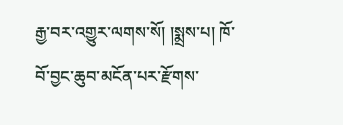རྒྱ་བར་འགྱུར་ལགས་སོ། །སྨྲས་པ། ཁོ་བོ་བྱང་ཆུབ་མངོན་པར་རྫོགས་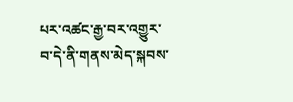པར་འཚང་རྒྱ་བར་འགྱུར་བ་དེ་ནི་གནས་མེད་སྐབས་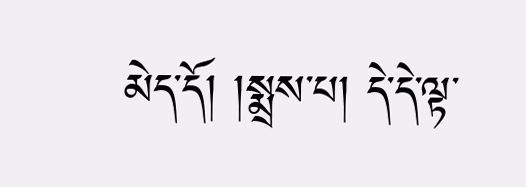མེད་དོ། །སྨྲས་པ། དེ་དེ་ལྟ་